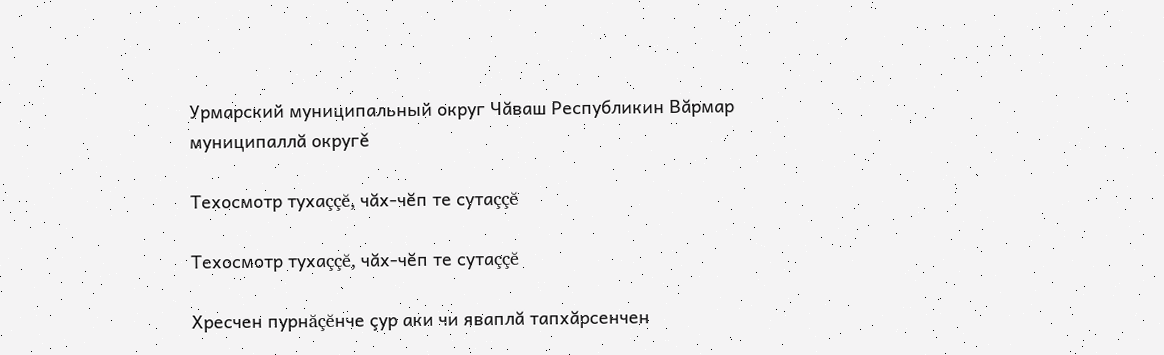Урмарский муниципальный округ Чăваш Республикин Вăрмар муниципаллă округě

Техосмотр тухаççĕ, чăх-чĕп те сутаççĕ

Техосмотр тухаççĕ, чăх-чĕп те сутаççĕ

Хресчен пурнăçĕнче çур аки чи яваплă тапхăрсенчен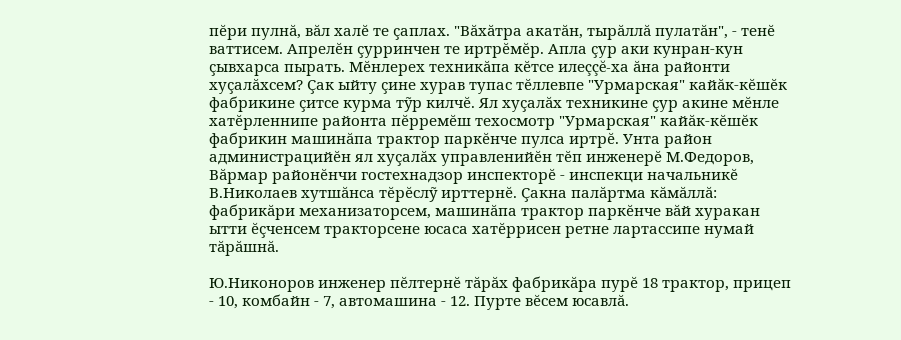пĕри пулнă, вăл халĕ те çаплах. "Вăхăтра акатăн, тырăллă пулатăн", - тенĕ ваттисем. Апрелĕн çурринчен те иртрĕмĕр. Апла çур аки кунран-кун çывхарса пырать. Мĕнлерех техникăпа кĕтсе илеççĕ-ха ăна районти хуçалăхсем? Çак ыйту çине хурав тупас тĕллевпе "Урмарская" кайăк-кĕшĕк фабрикине çитсе курма тỹр килчĕ. Ял хуçалăх техникине çур акине мĕнле хатĕрленнипе районта пĕрремĕш техосмотр "Урмарская" кайăк-кĕшĕк фабрикин машинăпа трактор паркĕнче пулса иртрĕ. Унта район администрацийĕн ял хуçалăх управленийĕн тĕп инженерĕ М.Федоров, Вăрмар районĕнчи гостехнадзор инспекторĕ - инспекци начальникĕ В.Николаев хутшăнса тĕрĕслỹ ирттернĕ. Çакна палăртма кăмăллă: фабрикăри механизаторсем, машинăпа трактор паркĕнче вăй хуракан ытти ĕçченсем тракторсене юсаса хатĕррисен ретне лартассипе нумай тăрăшнă.

Ю.Никоноров инженер пĕлтернĕ тăрăх фабрикăра пурĕ 18 трактор, прицеп - 10, комбайн - 7, автомашина - 12. Пурте вĕсем юсавлă.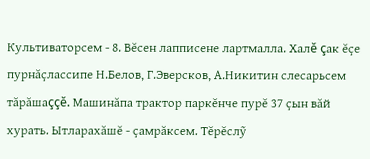Культиваторсем - 8. Вĕсен лапписене лартмалла. Халĕ çак ĕçе пурнăçлассипе Н.Белов, Г.Эверсков, А.Никитин слесарьсем тăрăшаççĕ. Машинăпа трактор паркĕнче пурĕ 37 çын вăй хурать. Ытларахăшĕ - çамрăксем. Тĕрĕслỹ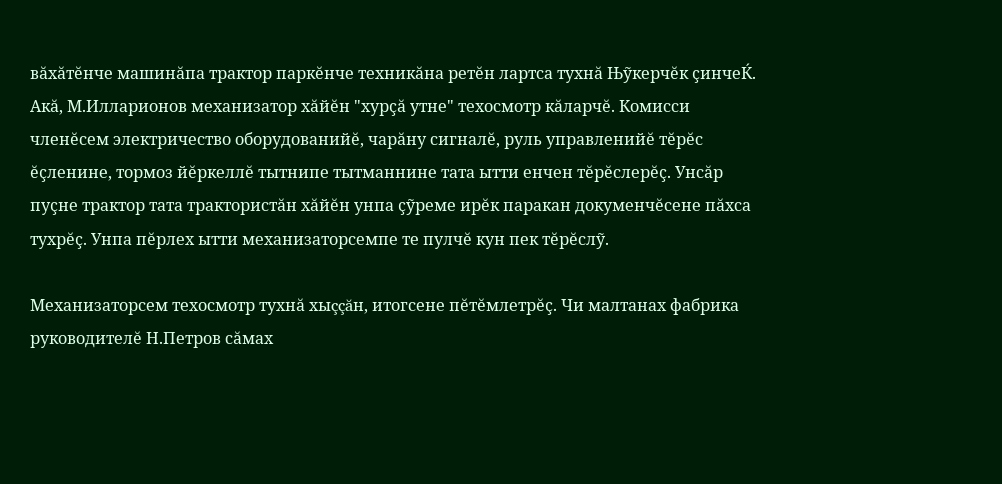вăхăтĕнче машинăпа трактор паркĕнче техникăна ретĕн лартса тухнă Њỹкерчĕк çинчеЌ. Акă, М.Илларионов механизатор хăйĕн "хурçă утне" техосмотр кăларчĕ. Комисси членĕсем электричество оборудованийĕ, чарăну сигналĕ, руль управленийĕ тĕрĕс ĕçленине, тормоз йĕркеллĕ тытнипе тытманнине тата ытти енчен тĕрĕслерĕç. Унсăр пуçне трактор тата трактористăн хăйĕн унпа çỹреме ирĕк паракан докуменчĕсене пăхса тухрĕç. Унпа пĕрлех ытти механизаторсемпе те пулчĕ кун пек тĕрĕслỹ.

Механизаторсем техосмотр тухнă хыççăн, итогсене пĕтĕмлетрĕç. Чи малтанах фабрика руководителĕ Н.Петров сăмах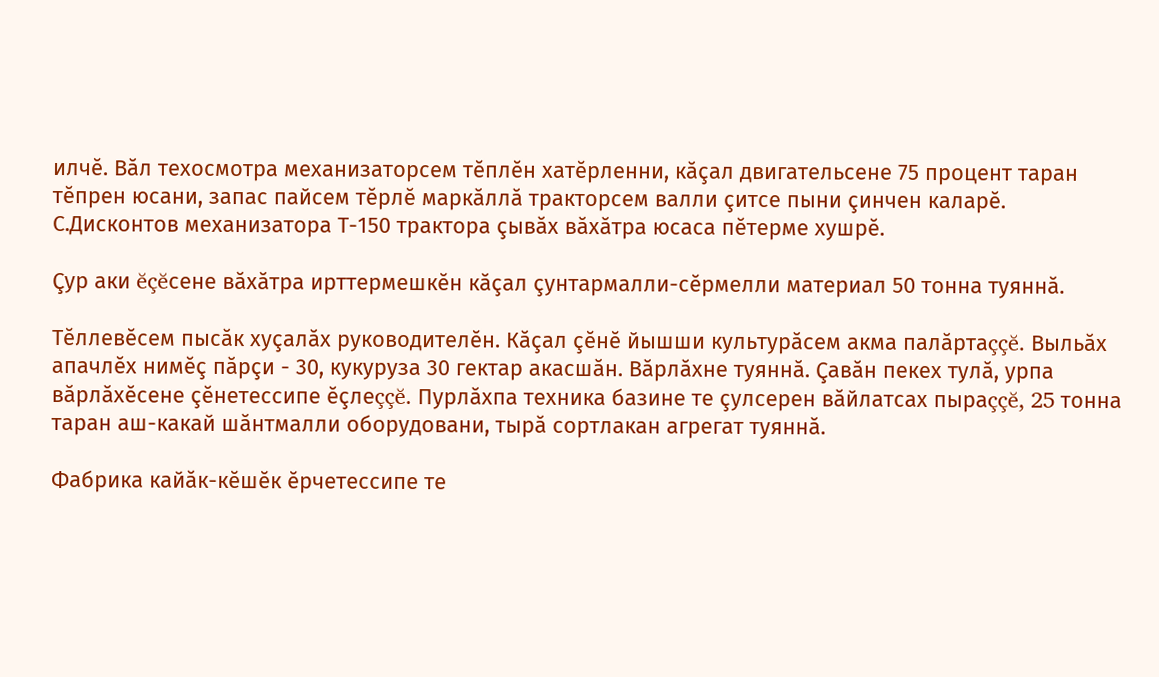илчĕ. Вăл техосмотра механизаторсем тĕплĕн хатĕрленни, кăçал двигательсене 75 процент таран тĕпрен юсани, запас пайсем тĕрлĕ маркăллă тракторсем валли çитсе пыни çинчен каларĕ. С.Дисконтов механизатора Т-150 трактора çывăх вăхăтра юсаса пĕтерме хушрĕ.

Çур аки ĕçĕсене вăхăтра ирттермешкĕн кăçал çунтармалли-сĕрмелли материал 50 тонна туяннă.

Тĕллевĕсем пысăк хуçалăх руководителĕн. Кăçал çĕнĕ йышши культурăсем акма палăртаççĕ. Выльăх апачлĕх нимĕç пăрçи - 30, кукуруза 30 гектар акасшăн. Вăрлăхне туяннă. Çавăн пекех тулă, урпа вăрлăхĕсене çĕнетессипе ĕçлеççĕ. Пурлăхпа техника базине те çулсерен вăйлатсах пыраççĕ, 25 тонна таран аш-какай шăнтмалли оборудовани, тырă сортлакан агрегат туяннă.

Фабрика кайăк-кĕшĕк ĕрчетессипе те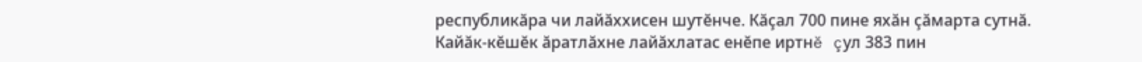республикăра чи лайăххисен шутĕнче. Кăçал 700 пине яхăн çăмарта сутнă. Кайăк-кĕшĕк ăратлăхне лайăхлатас енĕпе иртнĕ çул 383 пин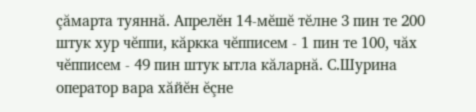çăмарта туяннă. Апрелĕн 14-мĕшĕ тĕлне 3 пин те 200 штук хур чĕппи, кăркка чĕпписем - 1 пин те 100, чăх чĕпписем - 49 пин штук ытла кăларнă. С.Шурина оператор вара хăйĕн ĕçне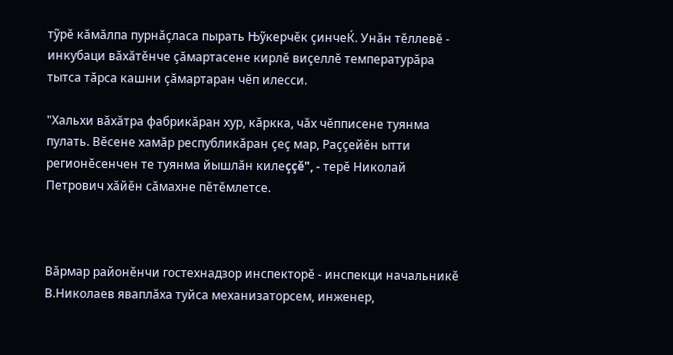тỹрĕ кăмăлпа пурнăçласа пырать Њỹкерчĕк çинчеЌ. Унăн тĕллевĕ - инкубаци вăхăтĕнче çăмартасене кирлĕ виçеллĕ температурăра тытса тăрса кашни çăмартаран чĕп илесси.

"Хальхи вăхăтра фабрикăран хур, кăркка, чăх чĕпписене туянма пулать. Вĕсене хамăр республикăран çеç мар, Раççейĕн ытти регионĕсенчен те туянма йышлăн килеççĕ", - терĕ Николай Петрович хăйĕн сăмахне пĕтĕмлетсе.



Вăрмар районĕнчи гостехнадзор инспекторĕ - инспекци начальникĕ В.Николаев яваплăха туйса механизаторсем, инженер,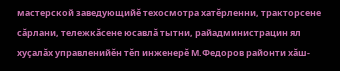мастерской заведующийĕ техосмотра хатĕрленни, тракторсене сăрлани, тележкăсене юсавлă тытни, райадминистрацин ял хуçалăх управленийĕн тĕп инженерĕ М.Федоров районти хăш-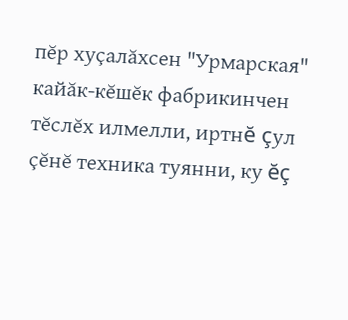пĕр хуçалăхсен "Урмарская" кайăк-кĕшĕк фабрикинчен тĕслĕх илмелли, иртнĕ çул çĕнĕ техника туянни, ку ĕç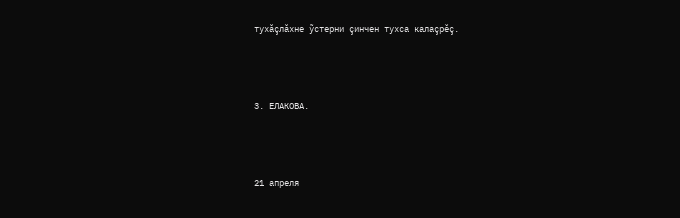тухăçлăхне ỹстерни çинчен тухса калаçрĕç.



З. ЕЛАКОВА.



21 апреля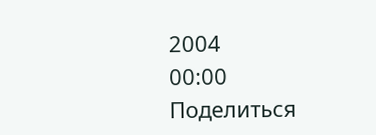2004
00:00
Поделиться